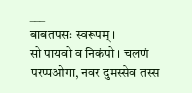___
बाबतपसः स्वरूपम् ।
सो पायवो व निकंपो । चलणं परप्पओगा, नवर दुमस्सेव तस्स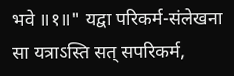भवे ॥१॥" यद्वा परिकर्म-संलेखना सा यत्राऽस्ति सत् सपरिकर्म,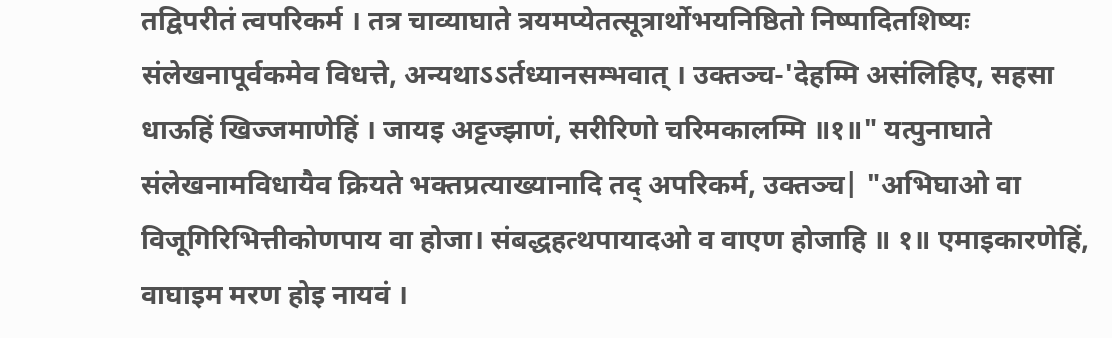तद्विपरीतं त्वपरिकर्म । तत्र चाव्याघाते त्रयमप्येतत्सूत्रार्थोभयनिष्ठितो निष्पादितशिष्यः संलेखनापूर्वकमेव विधत्ते, अन्यथाऽऽर्तध्यानसम्भवात् । उक्तञ्च-'देहम्मि असंलिहिए, सहसा धाऊहिं खिज्जमाणेहिं । जायइ अट्टज्झाणं, सरीरिणो चरिमकालम्मि ॥१॥" यत्पुनाघाते संलेखनामविधायैव क्रियते भक्तप्रत्याख्यानादि तद् अपरिकर्म, उक्तञ्च| "अभिघाओ वा विजूगिरिभित्तीकोणपाय वा होजा। संबद्धहत्थपायादओ व वाएण होजाहि ॥ १॥ एमाइकारणेहिं, वाघाइम मरण होइ नायवं ।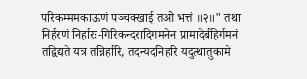परिकम्ममकाऊणं पञ्चक्खाई तओ भत्तं ॥२॥" तथा निर्हरणं निर्हारः-गिरिकन्दरादिगमनेन प्रामादेर्बहिर्गमनं तद्विद्यते यत्र तन्निर्हारि, तदन्यदनिहरि यदुत्थातुकामे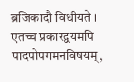ब्रजिकादौ विधीयते । एतच्च प्रकारद्वयमपि पादपोपगमनविषयम्,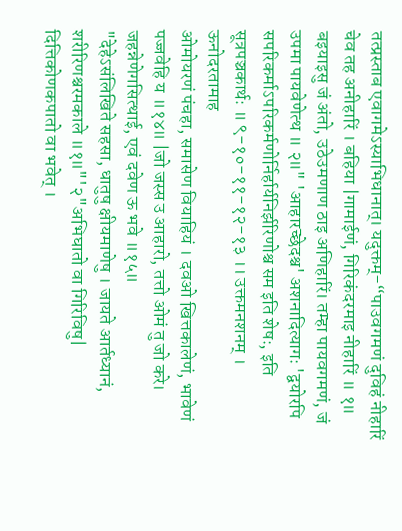तत्प्रस्ताब एवागमेऽस्याभिधानात्। यदुक्तम्-“पाउवगमणं दुविहं नीहारिं चेव तह अनीहारिं । बहिया |गामाईणं, गिरिकंदरमाइ नीहारिं ॥ १॥ बइयाइसु जं अंतो, उठेउमणाण ठाइ अणिहारिं। तम्हा पायवगमणं, जं उपमा पायवेणेत्थ ॥ २॥" 'आहारच्छेदश्च' अशनादित्यागः 'द्वयोरपि सपरिकर्माऽपरिकर्मणोर्निर्हार्यनिर्झरिणोश्च सम इति शेषः, इति सूत्रपञ्चकार्थः ॥ ९-१०-११-१२-१३ ।। उक्तमनशनम् । ऊनोदरतामाह
ओमोयरणं पंचहा, समासेण वियाहियं । दवओ खित्तकालेणं, भावेणं पज्जवेहि य ॥१४॥ |जो जस्स उ आहारो, तत्तो ओमं तु जो करे। जहन्नेणेगसित्थाई, एवं दवेण ऊ भवे ॥१५॥
"देहेऽसंलिखिते सहसा, धातुषु क्षीयमाणेषु । जायते आर्तध्यानं, शरीरिणश्चरमकाले ॥१॥"'२"अभिघातो वा गिरिविषु| दित्तिकोणकपातो वा भवेत् ।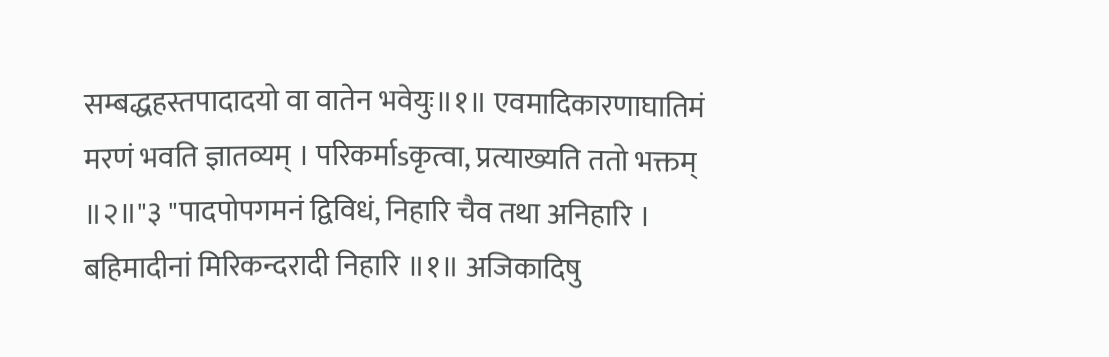सम्बद्धहस्तपादादयो वा वातेन भवेयुः॥१॥ एवमादिकारणाघातिमं मरणं भवति ज्ञातव्यम् । परिकर्माsकृत्वा, प्रत्याख्यति ततो भक्तम् ॥२॥"३ "पादपोपगमनं द्विविधं, निहारि चैव तथा अनिहारि । बहिमादीनां मिरिकन्दरादी निहारि ॥१॥ अजिकादिषु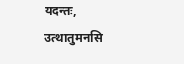यदन्तः, उत्थातुमनसि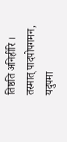तिष्ठति अनिहींरि । तस्मात् पादपोपगमन, यदुपमा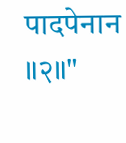पादपेनान ॥२॥"